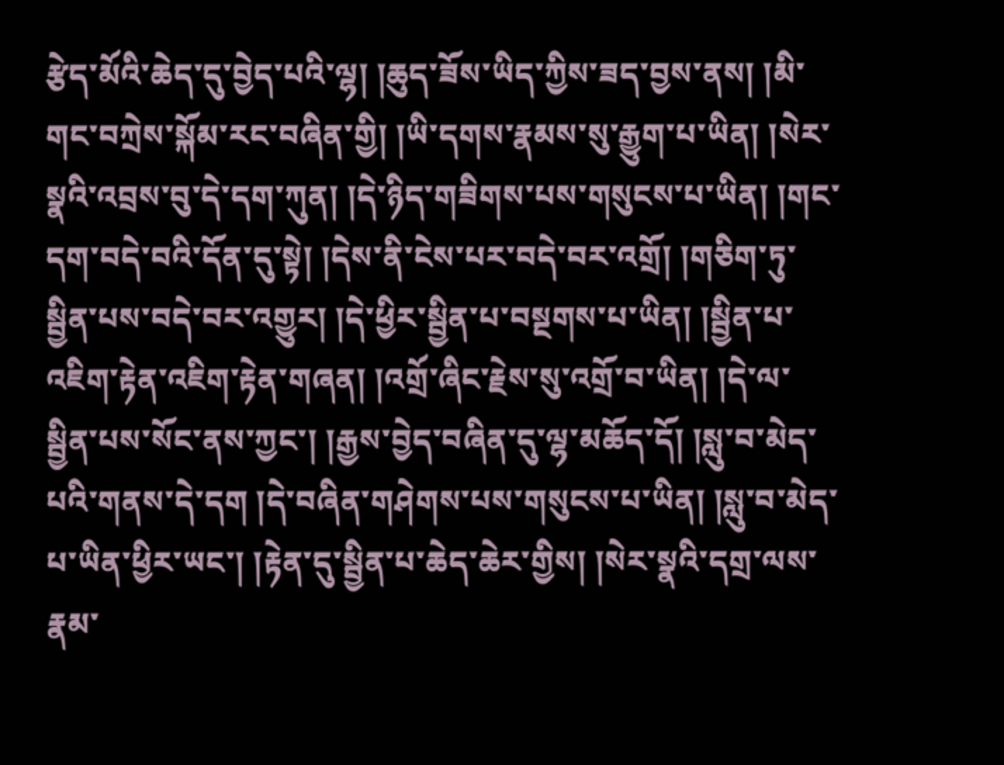རྩེད་མོའི་ཆེད་དུ་བྱེད་པའི་ལྷ། །ཆུད་ཟོས་ཡིད་ཀྱིས་ཟད་བྱས་ནས། །མི་གང་བཀྲེས་སྐོམ་རང་བཞིན་གྱི། །ཡི་དགས་རྣམས་སུ་རྒྱུག་པ་ཡིན། །སེར་སྣའི་འབྲས་བུ་དེ་དག་ཀུན། །དེ་ཉིད་གཟིགས་པས་གསུངས་པ་ཡིན། །གང་དག་བདེ་བའི་དོན་དུ་སྟེ། །དེས་ནི་ངེས་པར་བདེ་བར་འགྲོ། །གཅིག་ཏུ་སྦྱིན་པས་བདེ་བར་འགྱུར། །དེ་ཕྱིར་སྦྱིན་པ་བསྔགས་པ་ཡིན། །སྦྱིན་པ་འཇིག་རྟེན་འཇིག་རྟེན་གཞན། །འགྲོ་ཞིང་རྗེས་སུ་འགྲོ་བ་ཡིན། །དེ་ལ་སྦྱིན་པས་སོང་ནས་ཀྱང་། །རྒྱས་བྱེད་བཞིན་དུ་ལྷ་མཆོད་དོ། །སླུ་བ་མེད་པའི་གནས་དེ་དག །དེ་བཞིན་གཤེགས་པས་གསུངས་པ་ཡིན། །སླུ་བ་མེད་པ་ཡིན་ཕྱིར་ཡང་། །རྟེན་དུ་སྦྱིན་པ་ཆེད་ཆེར་གྱིས། །སེར་སྣའི་དགྲ་ལས་རྣམ་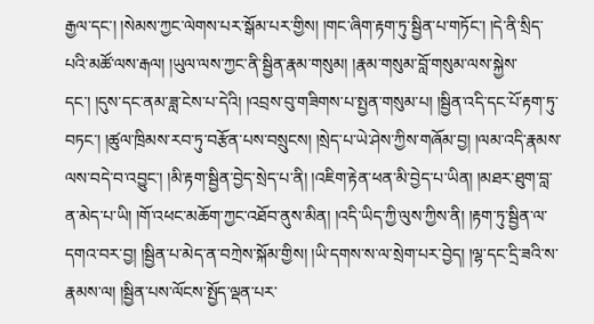རྒྱལ་དང་། །སེམས་ཀྱང་ལེགས་པར་སྒོམ་པར་གྱིས། །གང་ཞིག་རྟག་ཏུ་སྦྱིན་པ་གཏོང་། །དེ་ནི་སྲིད་པའི་མཚོ་ལས་རྒལ། །ཡུལ་ལས་ཀྱང་ནི་སྦྱིན་རྣམ་གསུམ། །རྣམ་གསུམ་བློ་གསུམ་ལས་སྐྱེས་དང་། །དུས་དང་ནམ་ཟླ་ངེས་པ་དེའི། །འབྲས་བུ་གཟིགས་པ་སྤྱན་གསུམ་པ། །སྦྱིན་འདི་དང་པོ་རྟག་ཏུ་བཏང་། །ཚུལ་ཁྲིམས་རབ་ཏུ་བརྩོན་པས་བསྲུངས། །སྲེད་པ་ཡེ་ཤེས་ཀྱིས་གཞོམ་བྱ། །ལམ་འདི་རྣམས་ལས་བདེ་བ་འབྱུང་། །མི་རྟག་སྦྱིན་བྱེད་སྲེད་པ་ནི། །འཇིག་རྟེན་ཕན་མི་བྱེད་པ་ཡིན། །མཐར་ཐུག་བླ་ན་མེད་པ་ཡི། །གོ་འཕང་མཆོག་ཀྱང་འཐོབ་ནུས་མིན། །འདི་ཡིད་ཀྱི་ལུས་ཀྱིས་ནི། །རྟག་ཏུ་སྦྱིན་ལ་དགའ་བར་བྱ། །སྦྱིན་པ་མེད་ན་བཀྲེས་སྐོམ་གྱིས། །ཡི་དགས་ས་ལ་སྲེག་པར་བྱེད། །ལྷ་དང་དྲི་ཟའི་ས་རྣམས་ལ། །སྦྱིན་པས་ལོངས་སྤྱོད་ལྡན་པར་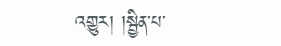འགྱུར། །སྦྱིན་པ་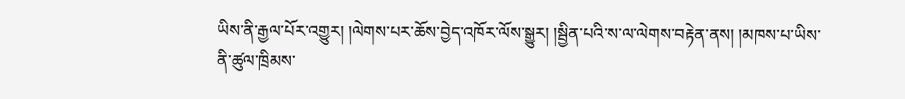ཡིས་ནི་རྒྱལ་པོར་འགྱུར། །ལེགས་པར་ཆོས་བྱེད་འཁོར་ལོས་སྒྱུར། །སྦྱིན་པའི་ས་ལ་ལེགས་བརྟེན་ནས། །མཁས་པ་ཡིས་ནི་ཚུལ་ཁྲིམས་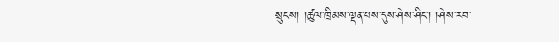སྲུངས། །ཚུལ་ཁྲིམས་ལྡན་པས་དུས་ཤེས་ཤིང་། །ཤེས་རབ་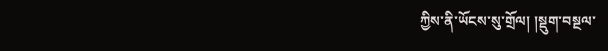ཀྱིས་ནི་ཡོངས་སུ་གྲོལ། །སྡུག་བསྔལ་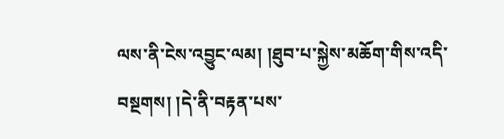ལས་ནི་ངེས་འབྱུང་ལམ། །ཐུབ་པ་སྐྱེས་མཆོག་གིས་འདི་བསྔགས། །དེ་ནི་བརྟན་པས་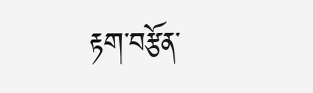རྟག་བརྩོན་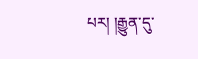པར། །རྒྱུན་དུ་